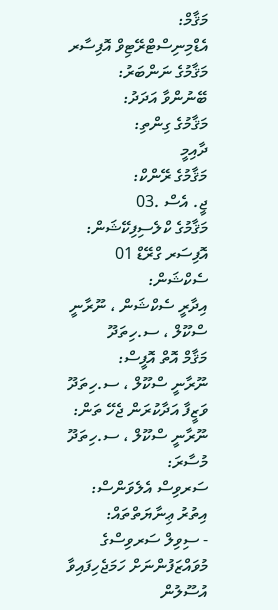މަޤާމް:
އެޑްމިނިސްޓްރޭޓިވް އޮފިސާރ
މަޤާމުގެ ނަންބަރު:
ބޭނުންވާ އަދަދު:
މަޤާމުގެ ގިންތި:
ދާއިމީ
މަޤާމުގެ ރޭންކް:
ޖީ. އެސް .03
މަޤާމުގެ ކްލެސިފިކޭޝަން:
އޮފިސަރ ގްރޭޑް 01
ސެކްޝަން:
އިދާރީ ސެކްޝަން ، ނޫރާނީ ސްކޫލް ، ސ.ހިތަދޫ
މަޤާމް އޮތް އޮފީސް:
ނޫރާނީ ސްކޫލް ، ސ.ހިތަދޫ
ވަޒީފާ އަދާކުރަން ޖެހޭ ތަން:
ނޫރާނީ ސްކޫލް ، ސ.ހިތަދޫ
މުސާރަ:
ސަރވިސް އެލެވަންސް:
އިތުރު ޢިނާޔަތްތައް:
- ސިވިލް ސަރވިސްގެ މުވައްޒަފުންނަށް ހަމަޖެހިފައިވާ އުސޫލުން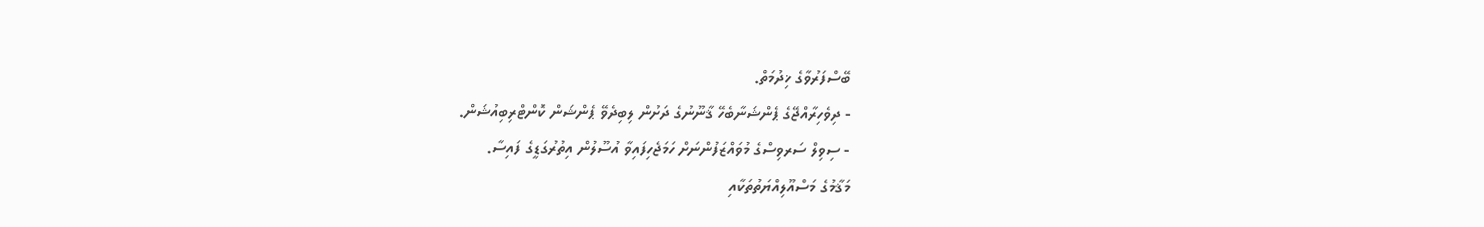ބޭސްފަރުވާގެ ޚިދުމަތް.
- ދިވެހިރާއްޖޭގެ ޕެންޝަނާބެހޭ ޤާނޫނުގެ ދަށުން ލިބިދެވޭ ޕެންޝަން ކޮންޓްރިބިއުޝަން.
- ސިވިލް ސަރވިސްގެ މުވައްޒަފުންނަށް ހަމަޖެހިފައިވާ އުސޫލުން އިތުރުގަޑީގެ ފައިސާ.
މަޤާމުގެ މަސްއޫލިއްޔަތުތަކާއި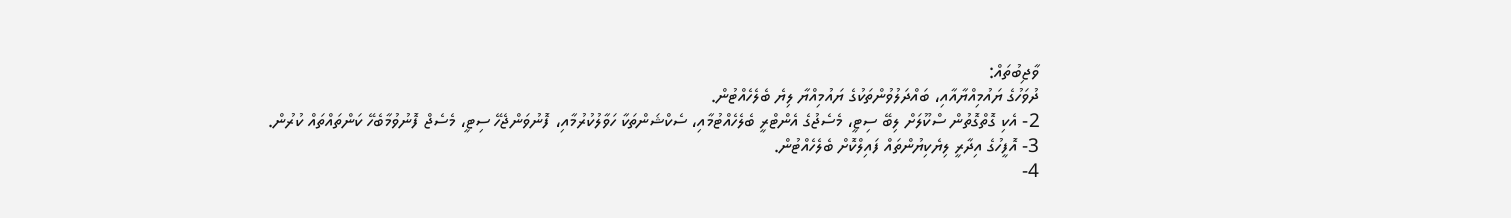ވާޖިބުތައް:
ދުވަހުގެ ޔައުމިއްޔާއާއި، ބައްދަލުވުންތަކުގެ ޔައުމިއްޔާ ލިޔެ ބެލެހެއްޓުން.
2- އެކި ގޮތްގޮތުން ސްކޫލަށް ލިބޭ ސިޓީ، މެސެޖުގެ އެންޓްރީ ބެލެހެއްޓުމާއި، ސެކްޝަންތަކާ ހަވާލުކުރުމާއި، ފޮނުވަންޖެހޭ ސިޓީ، މެސެޖް ފޮނުވުމާބެހޭ ކަންތައްތައް ކުރުން.
3- އޮފީހުގެ އިދާރީ ލިޔެކިޔުންތައް ފައިލްކޮށް ބެލެހެއްޓުން.
4-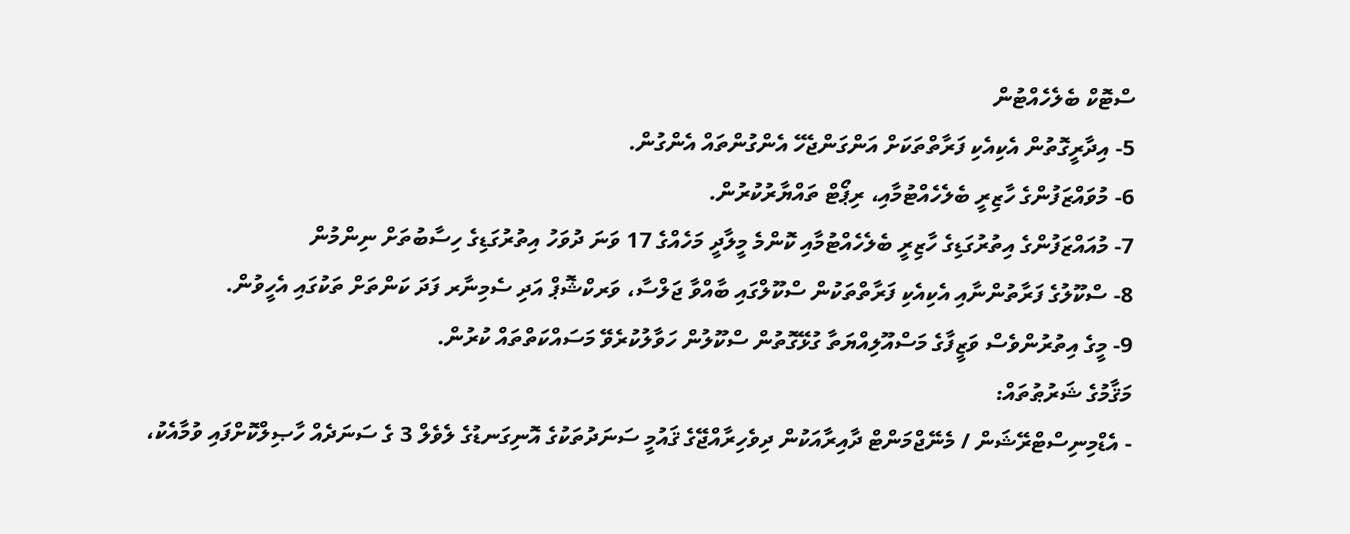ސްޓޮކް ބެލެހެއްޓުން
5- އިދާރީގޮތުން އެކިއެކި ފަރާތްތަކަށް އަންގަންޖެހޭ އެންގުންތައް އެންގުން.
6- މުވައްޒަފުންގެ ހާޒިރީ ބެލެހެއްޓުމާއި، ރިޕޯޓް ތައްޔާރުކުރުން.
7- މުއައްޒަފުންގެ އިތުރުގަޑިގެ ހާޒިރީ ބެލެހެއްޓުމާއި ކޮންމެ މީލާދީ މަހެއްގެ 17 ވަނަ ދުވަހު އިތުރުގަޑިގެ ހިސާބުތަށް ނިންމުން
8- ސްކޫލުގެ ފަރާތުންނާއި އެކިއެކި ފަރާތްތަކުން ސްކޫލްގައި ބާއްވާ ޖަލްސާ، ވަރކްޝޮޕް އަދި ސެމިނާރ ފަދަ ކަންތަށް ތަކުގައި އެހީވުން.
9- މީގެ އިތުރުންވެސް ވަޒީފާގެ މަސްއޫލިއްޔަތާ ގުޅޭގޮތުން ސްކޫލުން ހަވާލުކުރެވޭ މަސައްކަތްތައް ކުރުން.
މަޤާމުގެ ޝަރުޠުތައް:
- އެޑްމިނިސްޓްރޭޝަން / މެނޭޖްމަންޓް ދާއިރާއަކުން ދިވެހިރާއްޖޭގެ ޤައުމީ ސަނަދުތަކުގެ އޮނިގަނޑުގެ ލެވެލް 3 ގެ ސަނަދެއް ހާޞިލްކޮށްފައި ވުމާއެކު،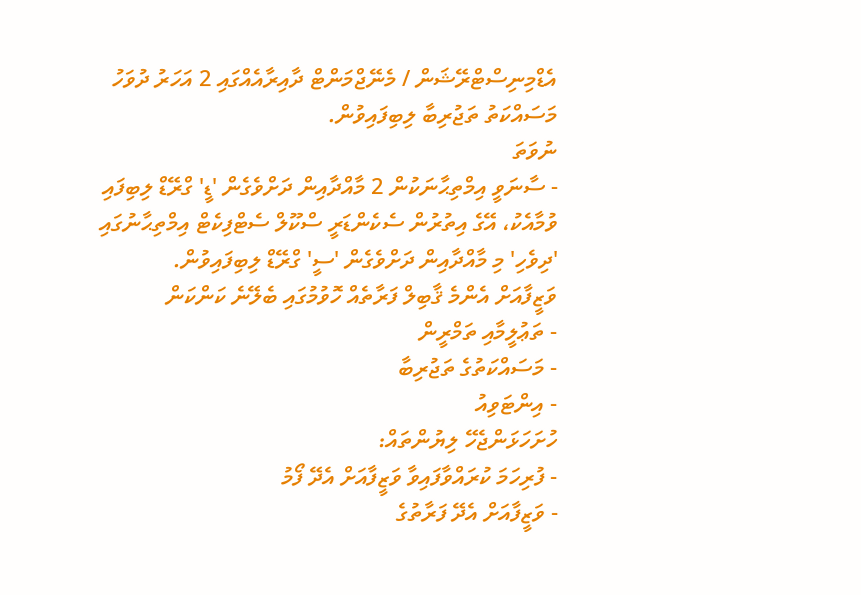އެޑްމިނިސްޓްރޭޝަން / މެނޭޖްމަންޓް ދާއިރާއެއްގައި 2 އަހަރު ދުވަހު މަސައްކަތު ތަޖުރިބާ ލިބިފައިވުން.
ނުވަތަ
- ސާނަވީ އިމްތިޙާނަކުން 2 މާއްދާއިން ދަށްވެގެން 'ޑީ' ގްރޭޑް ލިބިފައި ވުމާއެކު، އޭގެ އިތުރުން ސެކެންޑަރީ ސްކޫލް ސެޓްފިކެޓް އިމްތިޙާނުގައި 'ދިވެހި' މި މާއްދާއިން ދަށްވެގެން 'ސީ' ގްރޭޑް ލިބިފައިވުން.
ވަޒީފާއަށް އެންމެ ޤާބިލް ފަރާތެއް ހޮވުމުގައި ބެލޭނެ ކަންކަން
- ތަޢުލީމާއި ތަމްރީން
- މަސައްކަތުގެ ތަޖުރިބާ
- އިންޓަވިއު
ހުށަހަޅަންޖެހޭ ލިޔުންތައް:
- ފުރިހަމަ ކުރައްވާފައިވާ ވަޒީފާއަށް އެދޭ ފޯމު
- ވަޒީފާއަށް އެދޭ ފަރާތުގެ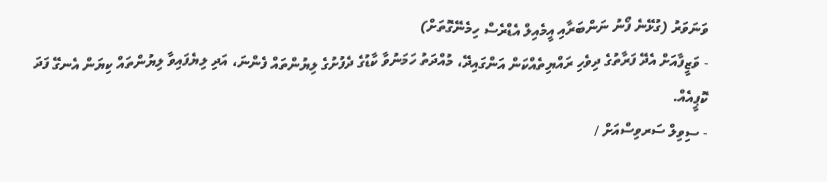ވަނަވަރު (ގުޅޭނެ ފޯނު ނަންބަރާއި އީމެއިލް އެޑްރެސް ހިމެނޭގޮތަށް)
- ވަޒީފާއަށް އެދޭ ފަރާތުގެ ދިވެހި ރައްޔިތެއްކަން އަންގައިދޭ، މުއްދަތު ހަމަނުވާ ކާޑުގެ ދެފުށުގެ ލިޔުންތައް ފެންނަ، އަދި ލިޔެފައިވާ ލިޔުންތައް ކިޔަން އެނގޭ ފަދަ ކޮޕީއެއް.
- ސިވިލް ސަރވިސްއަށް /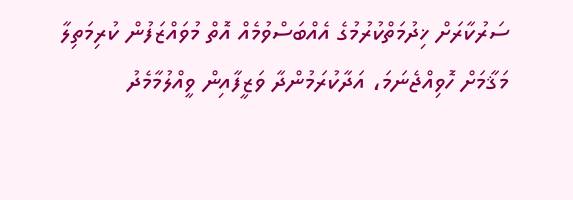ސަރުކާރަށް ޚިދުމަތްކުރުމުގެ އެއްބަސްވުމެއް އޮތް މުވައްޒަފުން ކުރިމަތިލާ މަޤާމަށް ހޮވިއްޖެނަމަ، އަދާކުރަމުންދާ ވަޒީފާއިން ވީއްލުމާމެދު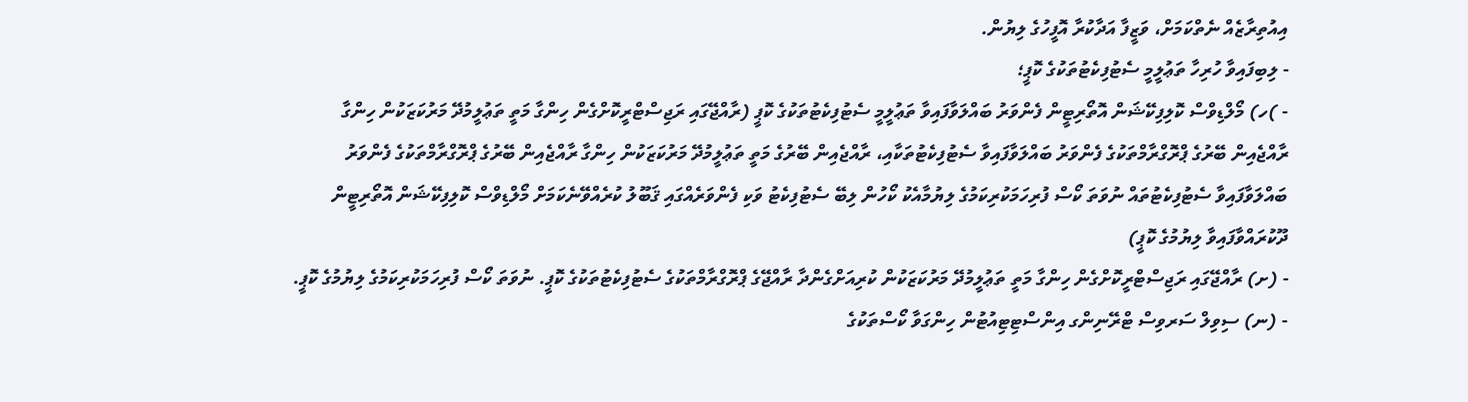އިއުތިރާޒެއް ނެތްކަމަށް، ވަޒީފާ އަދާކުރާ އޮފީހުގެ ލިޔުން.
- ލިބިފައިވާ ހުރިހާ ތަޢުލީމީ ސެޓުފިކެޓުތަކުގެ ކޮޕީ؛
- )ހ) މޯލްޑިވްސް ކޮލިފިކޭޝަން އޮތޯރިޓީން ފެންވަރު ބައްލަވާފައިވާ ތަޢުލީމީ ސެޓުފިކެޓުތަކުގެ ކޮޕީ (ރާއްޖޭގައި ރަޖިސްޓްރީކޮށްގެން ހިންގާ މަތީ ތަޢުލީމުދޭ މަރުކަޒަކުން ހިންގާ ރާއްޖެއިން ބޭރުގެ ޕްރޮގްރާމްތަކުގެ ފެންވަރު ބައްލަވާފައިވާ ސެޓުފިކެޓުތަކާއި، ރާއްޖެއިން ބޭރުގެ މަތީ ތަޢުލީމުދޭ މަރުކަޒަކުން ހިންގާ ރާއްޖެއިން ބޭރުގެ ޕްރޮގްރާމްތަކުގެ ފެންވަރު ބައްލަވާފައިވާ ސެޓުފިކެޓުތައް ނުވަތަ ކޯސް ފުރިހަމަކުރިކަމުގެ ލިޔުމާއެކު ކޯހުން ލިބޭ ސެޓުފިކެޓު ވަކި ފެންވަރެއްގައި ޤަބޫލު ކުރެއްވޭނެކަމަށް މޯލްޑިވްސް ކޮލިފިކޭޝަން އޮތޯރިޓީން ދޫކުރައްވާފައިވާ ލިޔުމުގެ ކޮޕީ)
- (ށ) ރާއްޖޭގައި ރަޖިސްޓްރީކޮށްގެން ހިންގާ މަތީ ތަޢުލީމުދޭ މަރުކަޒަކުން ކުރިއަށްގެންދާ ރާއްޖޭގެ ޕްރޮގްރާމްތަކުގެ ސެޓުފިކެޓުތަކުގެ ކޮޕީ. ނުވަތަ ކޯސް ފުރިހަމަކުރިކަމުގެ ލިޔުމުގެ ކޮޕީ.
- (ނ) ސިވިލް ސަރވިސް ޓްރޭނިންގ އިންސްޓިޓިއުޓުން ހިންގަވާ ކޯސްތަކުގެ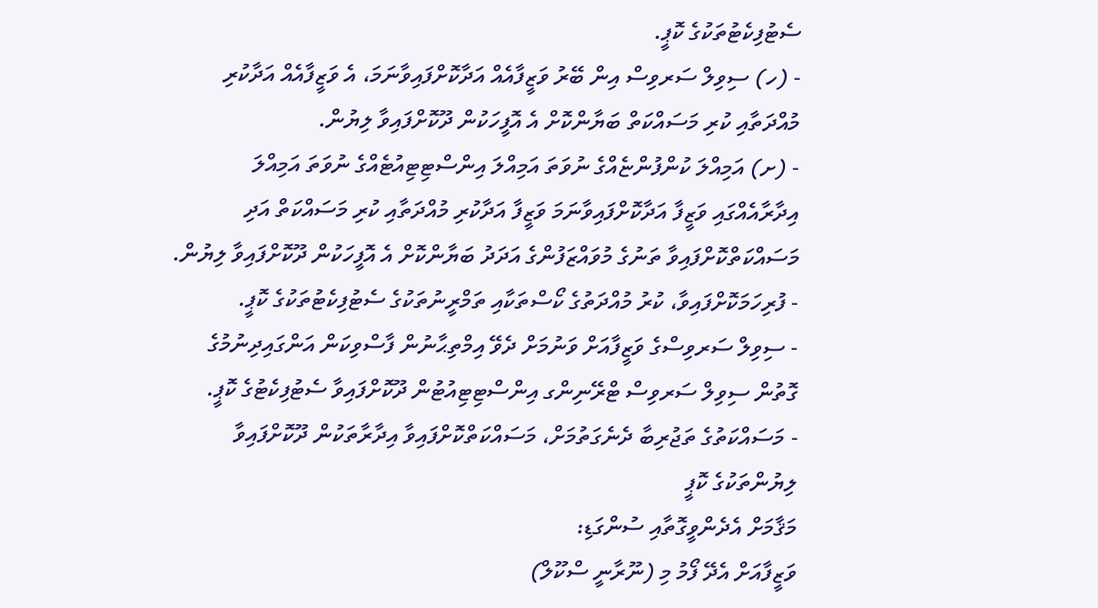ސެޓުފިކެޓުތަކުގެ ކޮޕީ.
- (ހ) ސިވިލް ސަރވިސް އިން ބޭރު ވަޒީފާއެއް އަދާކޮށްފައިވާނަމަ، އެ ވަޒީފާއެއް އަދާކުރި މުއްދަތާއި ކުރި މަސައްކަތް ބަޔާންކޮށް އެ އޮފީހަކުން ދޫކޮށްފައިވާ ލިޔުން.
- (ށ) އަމިއްލަ ކުންފުންޏެއްގެ ނުވަތަ އަމިއްލަ އިންސްޓިޓިއުޓެއްގެ ނުވަތަ އަމިއްލަ އިދާރާއެއްގައި ވަޒީފާ އަދާކޮށްފައިވާނަމަ ވަޒީފާ އަދާކުރި މުއްދަތާއި ކުރި މަސައްކަތް އަދި މަސައްކަތްކޮށްފައިވާ ތަނުގެ މުވައްޒަފުންގެ އަދަދު ބަޔާންކޮށް އެ އޮފީހަކުން ދޫކޮށްފައިވާ ލިޔުން.
- ފުރިހަމަކޮށްފައިވާ، ކުރު މުއްދަތުގެ ކޯސްތަކާއި ތަމްރީނުތަކުގެ ސެޓުފިކެޓުތަކުގެ ކޮޕީ.
- ސިވިލް ސަރވިސްގެ ވަޒީފާއަށް ވަނުމަށް ދެވޭ އިމްތިޙާނުން ފާސްވިކަން އަންގައިދިނުމުގެ ގޮތުން ސިވިލް ސަރވިސް ޓްރޭނިންގ އިންސްޓިޓިއުޓުން ދޫކޮށްފައިވާ ސެޓުފިކެޓުގެ ކޮޕީ.
- މަސައްކަތުގެ ތަޖުރިބާ ދެނެގަތުމަށް، މަސައްކަތްކޮށްފައިވާ އިދާރާތަކުން ދޫކޮށްފައިވާ ލިޔުންތަކުގެ ކޮޕީ
މަޤާމަށް އެދެންވީގޮތާއި ސުންގަޑި:
ވަޒީފާއަށް އެދޭ ފޯމު މި (ނޫރާނީ ސްކޫލް)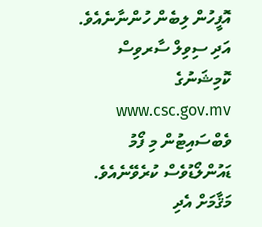އޮފީހުން ލިބެން ހުންނާނެއެވެ. އަދި ސިވިލް ސާރވިސް ކޮމިޝަނުގެ www.csc.gov.mv ވެބްސައިޓުން މި ފޯމު ޑައުންލޯޑުވެސް ކުރެވޭނެއެވެ. މަޤާމަށް އެދި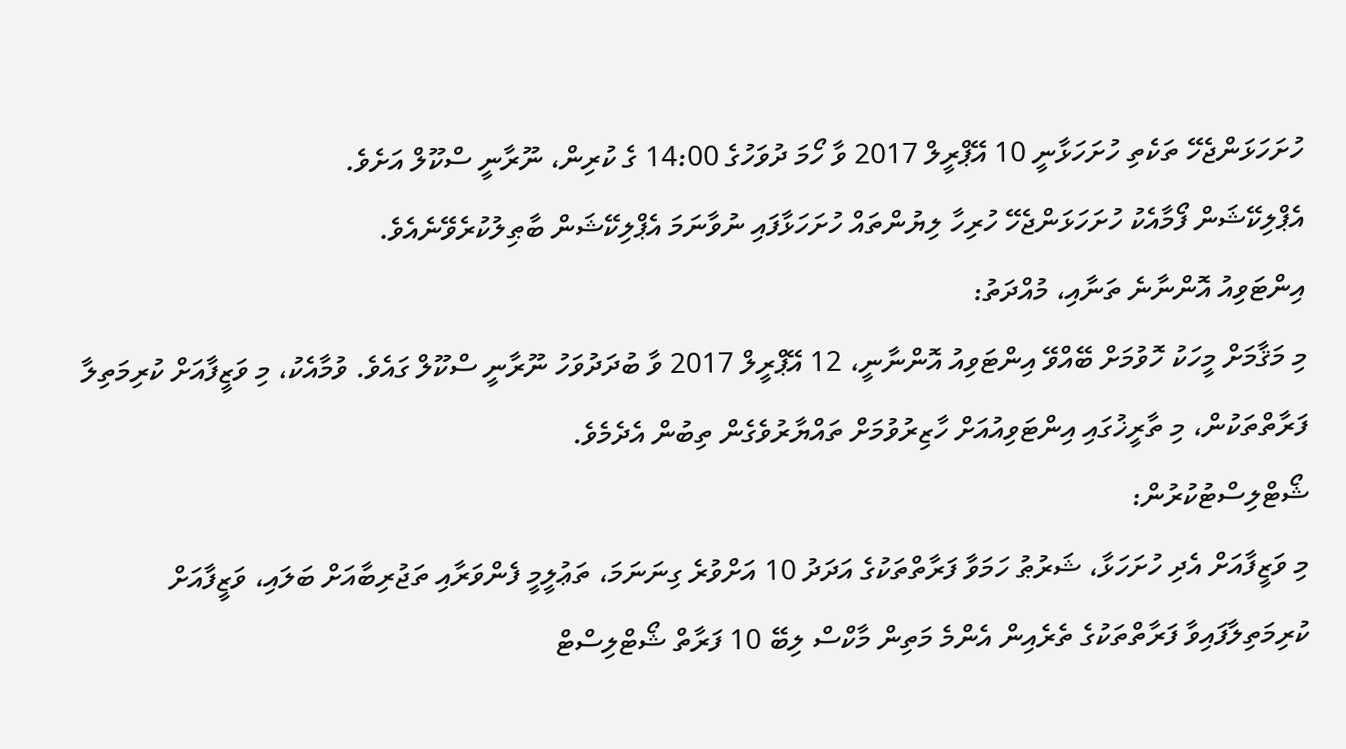ހުށަހަޅަންޖެހޭ ތަކެތި ހުށަހަޅާނީ 10 އޭޕްރީލް 2017 ވާ ހޯމަ ދުވަހުގެ 14:00 ގެ ކުރިން، ނޫރާނީ ސްކޫލް އަށެވެ.
އެޕްލިކޭޝަން ފޯމާއެކު ހުށަހަޅަންޖެހޭ ހުރިހާ ލިޔުންތައް ހުށަހަޅާފައި ނުވާނަމަ އެޕްލިކޭޝަން ބާޠިލުކުރެވޭނެއެވެ.
އިންޓަވިއު އޮންނާނެ ތަނާއި، މުއްދަތު:
މި މަޤާމަށް މީހަކު ހޮވުމަށް ބޭއްވޭ އިންޓަވިއު އޮންނާނީ، 12 އޭޕްރީލް 2017 ވާ ބުދަދުވަހު ނޫރާނީ ސްކޫލް ގައެވެ. ވުމާއެކު، މި ވަޒީފާއަށް ކުރިމަތިލާ ފަރާތްތަކުން، މި ތާރީޚުގައި އިންޓަވިއުއަށް ހާޒިރުވުމަށް ތައްޔާރުވެގެން ތިބުން އެދެމެވެ.
ޝޯޓްލިސްޓުކުރުން:
މި ވަޒީފާއަށް އެދި ހުށަހަޅާ، ޝަރުޠު ހަމަވާ ފަރާތްތަކުގެ އަދަދު 10 އަށްވުރެ ގިނަނަމަ، ތަޢުލީމީ ފެންވަރާއި ތަޖުރިބާއަށް ބަލައި، ވަޒީފާއަށް ކުރިމަތިލާފައިވާ ފަރާތްތަކުގެ ތެރެއިން އެންމެ މަތިން މާކްސް ލިބޭ 10 ފަރާތް ޝޯޓްލިސްޓް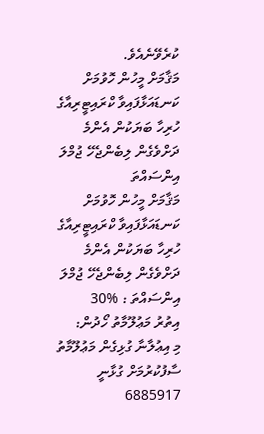ކުރެވޭނެއެވެ.
މަޤާމަށް މީހުން ހޮވުމަށް ކަނޑައަޅާފައިވާ ކްރައިޓީރިއާގެ ހުރިހާ ބަޔަކުން އެންމެ ދަށްވެގެން ލިބެންޖެހޭ ޖުމްލަ އިންސައްތަ
މަޤާމަށް މީހުން ހޮވުމަށް ކަނޑައަޅާފައިވާ ކްރައިޓީރިއާގެ ހުރިހާ ބަޔަކުން އެންމެ ދަށްވެގެން ލިބެންޖެހޭ ޖުމްލަ އިންސައްތަ : %30
އިތުރު މަޢުލޫމާތު ހޯދުން:
މި އިޢުލާނާ ގުޅިގެން މަޢުލޫމާތު ސާފުކުރުމަށް ގުޅާނީ 6885917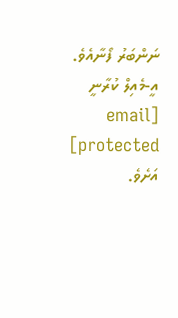ނަންބަރު ފޯނާއެވެ. އީ-މެއިލް ކުރާނީ [email protected] އަށެވެ.